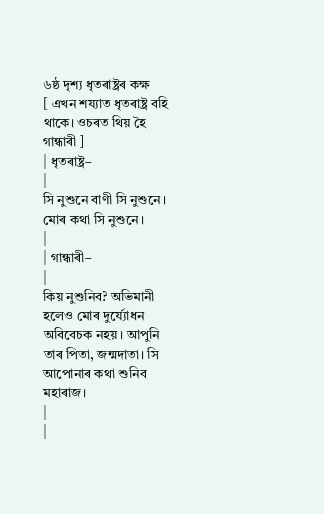৬ষ্ঠ দৃশ্য ধৃতৰাষ্ট্ৰৰ কক্ষ
[ এখন শয্যাত ধৃতৰাষ্ট্ৰ বহি থাকে। ওচৰত থিয় হৈ গান্ধাৰী ]
| ধৃতৰাষ্ট্ৰ–
|
সি নুশুনে বাণী সি নুশুনে। মোৰ কথা সি নুশুনে।
|
| গান্ধাৰী–
|
কিয় নুশুনিব? অভিমানী হলেও মোৰ দুৰ্য্যোধন অবিবেচক নহয়। আপুনি তাৰ পিতা, জন্মদাতা। সি আপোনাৰ কথা শুনিব মহাৰাজ।
|
|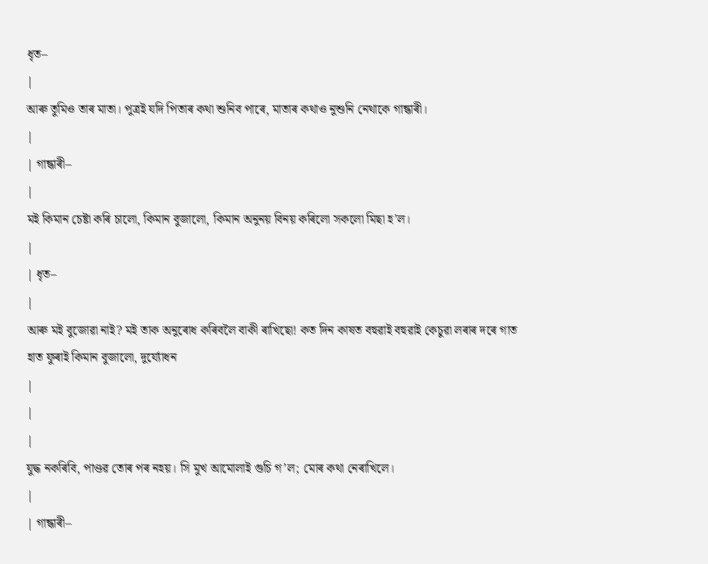ধৃত–
|
আৰু তুমিও তাৰ মাতা। পুত্ৰই যদি পিতাৰ কথা শুনিব পাৰে, মাতাৰ কথাও নুশুনি নেথাকে গান্ধাৰী।
|
| গান্ধাৰী–
|
মই কিমান চেষ্টা কৰি চালো, কিমান বুজালো, কিমান অনুনয় বিনয় কৰিলো সকলো মিছা হ’ল।
|
| ধৃত–
|
আৰু মই বুজোৱা নাই? মই তাক অনুৰোধ কৰিবলৈ বাকী ৰাখিছো! কত দিন কাষত বহুৱাই বহুৱাই কেচুৱা লৰাৰ দৰে গাত হাত ফুৰাই কিমান বুজালো, দুৰ্য্যোধন
|
|
|
যুদ্ধ নকৰিবি, পাণ্ডৱ তোৰ পৰ নহয়। সি মুখ আমোলাই গুচি গ’ল; মোৰ কথা নেৰাখিলে।
|
| গান্ধাৰী–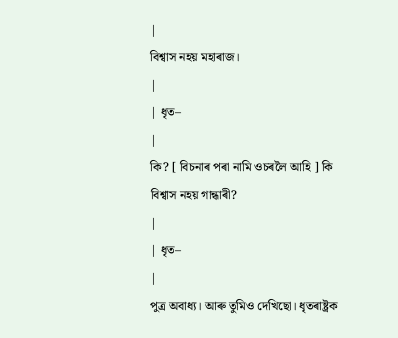|
বিশ্বাস নহয় মহাৰাজ।
|
| ধৃত–
|
কি? [ বিচনাৰ পৰা নামি ওচৰলৈ আহি ] কি বিশ্বাস নহয় গান্ধাৰী?
|
| ধৃত–
|
পুত্ৰ অবাধ্য। আৰু তুমিও দেখিছো। ধৃতৰাষ্ট্ৰক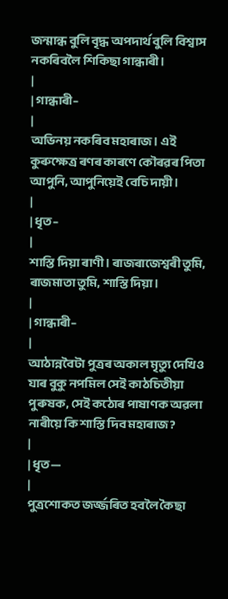জন্মান্ধ বুলি বৃদ্ধ অপদাৰ্থ বুলি বিশ্বাস নকৰিবলৈ শিকিছা গান্ধাৰী।
|
| গান্ধাৰী–
|
অভিনয় নকৰিব মহাৰাজ। এই কুৰুক্ষেত্ৰ ৰণৰ কাৰণে কৌৰৱৰ পিতা আপুনি, আপুনিয়েই বেচি দায়ী।
|
| ধৃত–
|
শাস্তি দিয়া ৰাণী। ৰাজৰাজেশ্বৰী তুমি, ৰাজমাতা তুমি, শাস্তি দিয়া।
|
| গান্ধাৰী–
|
আঠান্নবৈটা পুত্ৰৰ অকাল মৃত্যু দেখিও যাৰ বুকু নপমিল সেই কাঠচিতীয়া পুৰুষক, সেই কঠোৰ পাষাণক অৱলা নাৰীয়ে কি শাস্তি দিব মহাৰাজ?
|
| ধৃত—
|
পুত্ৰশোকত জৰ্জ্জৰিত হবলৈ কৈছা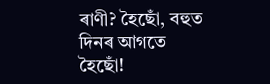ৰাণী? হৈছোঁ, বহুত দিনৰ আগতে হৈছোঁ!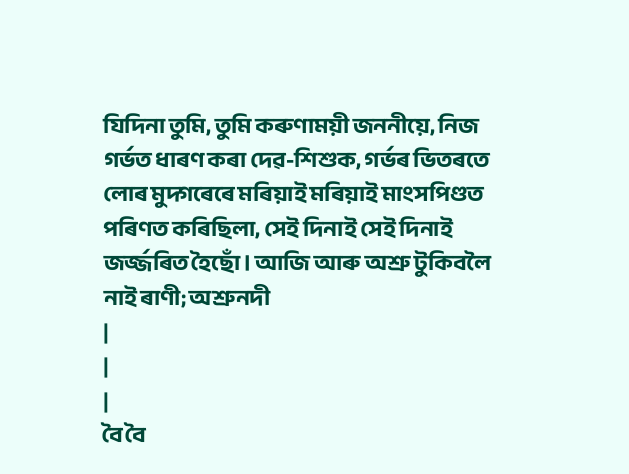যিদিনা তুমি, তুমি কৰুণাময়ী জননীয়ে, নিজ গৰ্ভত ধাৰণ কৰা দেৱ-শিশুক, গৰ্ভৰ ভিতৰতে লোৰ মুদ্গৰেৰে মৰিয়াই মৰিয়াই মাংসপিণ্ডত পৰিণত কৰিছিলা, সেই দিনাই সেই দিনাই জৰ্জ্জৰিত হৈছোঁ। আজি আৰু অশ্ৰু টুকিবলৈ নাই ৰাণী; অশ্ৰুনদী
|
|
|
বৈ বৈ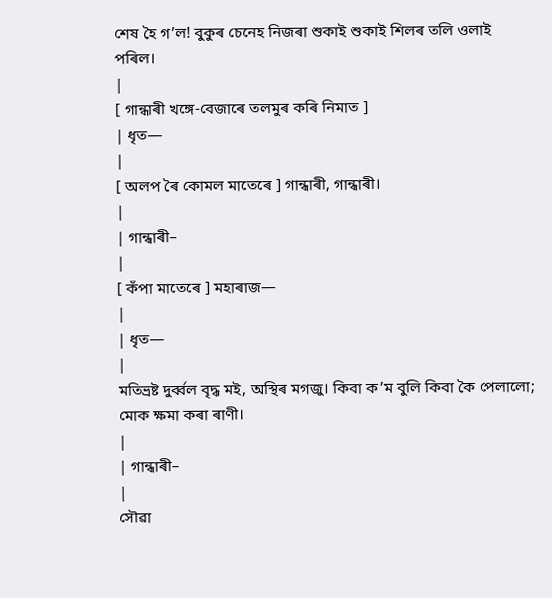শেষ হৈ গ’ল! বুকুৰ চেনেহ নিজৰা শুকাই শুকাই শিলৰ তলি ওলাই পৰিল।
|
[ গান্ধাৰী খঙ্গে-বেজাৰে তলমুৰ কৰি নিমাত ]
| ধৃত—
|
[ অলপ ৰৈ কোমল মাতেৰে ] গান্ধাৰী, গান্ধাৰী।
|
| গান্ধাৰী–
|
[ কঁপা মাতেৰে ] মহাৰাজ—
|
| ধৃত—
|
মতিভ্ৰষ্ট দুৰ্ব্বল বৃদ্ধ মই, অস্থিৰ মগজু। কিবা ক’ম বুলি কিবা কৈ পেলালো; মোক ক্ষমা কৰা ৰাণী।
|
| গান্ধাৰী–
|
সৌৱা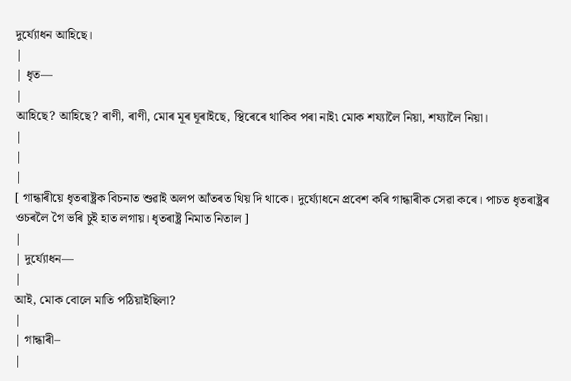দুৰ্য্যোধন আহিছে।
|
| ধৃত—
|
আহিছে? আহিছে? ৰাণী, ৰাণী, মোৰ মূৰ ঘূৰাইছে, স্থিৰেৰে থাকিব পৰা নাই৷ মোক শয্যালৈ নিয়া, শয্যালৈ নিয়া।
|
|
|
[ গান্ধাৰীয়ে ধৃতৰাষ্ট্ৰক বিচনাত শুৱাই অলপ আঁতৰত থিয় দি থাকে। দুৰ্য্যোধনে প্ৰবেশ কৰি গান্ধাৰীক সেৱা কৰে। পাচত ধৃতৰাষ্ট্ৰৰ ওচৰলৈ গৈ ভৰি চুই হাত লগায়। ধৃতৰাষ্ট্ৰ নিমাত নিতাল ]
|
| দুৰ্য্যোধন—
|
আই, মোক বোলে মাতি পঠিয়াইছিলা?
|
| গান্ধাৰী–
|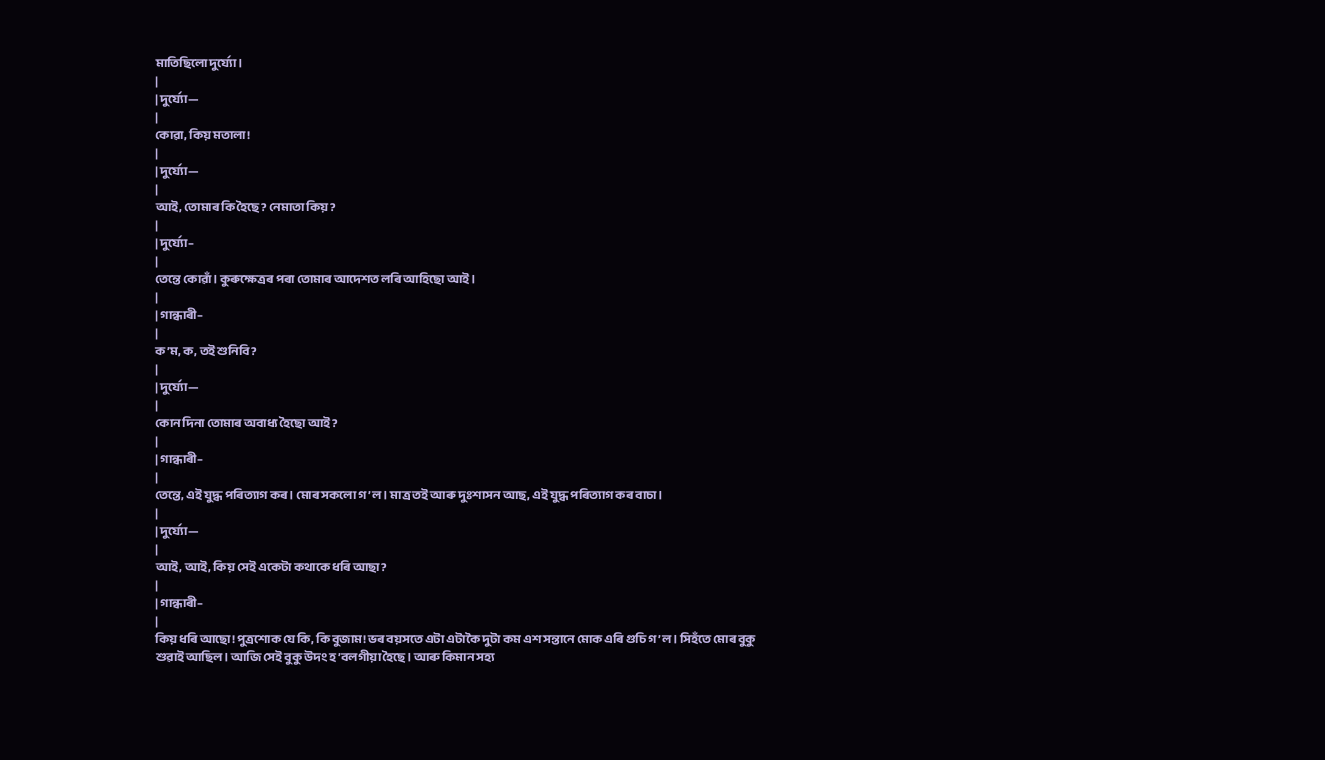মাতিছিলো দুৰ্য্যো।
|
| দুৰ্য্যো—
|
কোৱা, কিয় মতালা!
|
| দুৰ্য্যো—
|
আই, তোমাৰ কি হৈছে? নেমাতা কিয়?
|
| দুৰ্য্যো–
|
তেন্তে কোৱাঁ। কুৰুক্ষেত্ৰৰ পৰা তোমাৰ আদেশত লৰি আহিছো আই।
|
| গান্ধাৰী–
|
ক’ম, ক, তই শুনিবি?
|
| দুৰ্য্যো—
|
কোন দিনা তোমাৰ অবাধ্য হৈছো আই?
|
| গান্ধাৰী–
|
তেন্তে, এই যুদ্ধ পৰিত্যাগ কৰ। মোৰ সকলো গ’ল। মাত্ৰ তই আৰু দুঃশাসন আছ, এই যুদ্ধ পৰিত্যাগ কৰ বাচা।
|
| দুৰ্য্যো—
|
আই, আই, কিয় সেই একেটা কথাকে ধৰি আছা?
|
| গান্ধাৰী–
|
কিয় ধৰি আছো! পুত্ৰশোক যে কি, কি বুজাম! ভৰ বয়সতে এটা এটাকৈ দুটা কম এশ সন্তানে মোক এৰি গুচি গ’ল। সিহঁতে মোৰ বুকু শুৱাই আছিল। আজি সেই বুকু উদং হ’বলগীয়া হৈছে। আৰু কিমান সহ্য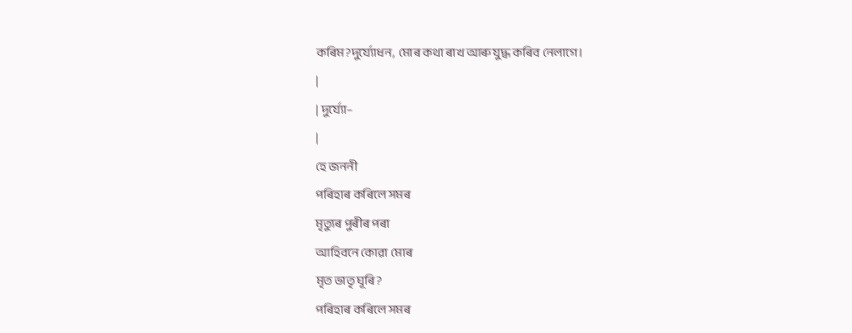কৰিম?দুৰ্য্যোধন, মোৰ কথা ৰাখ আৰু যুদ্ধ কৰিব নেলাগে।
|
| দুৰ্য্যো–
|
হে জননী
পৰিহাৰ কৰিলে সমৰ
মৃত্যুৰ পুৰীৰ পৰা
আহিবনে কোৱা মোৰ
মৃত ভাতৃ ঘূৰি?
পৰিহাৰ কৰিলে সমৰ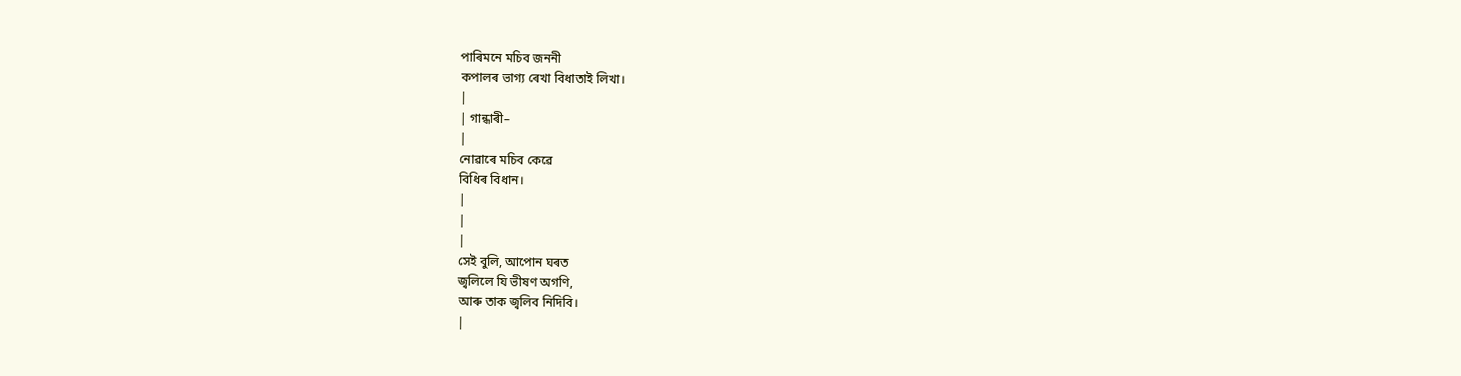পাৰিমনে মচিব জননী
কপালৰ ভাগ্য ৰেখা বিধাতাই লিখা।
|
| গান্ধাৰী–
|
নোৱাৰে মচিব কেৱে
বিধিৰ বিধান।
|
|
|
সেই বুলি, আপোন ঘৰত
জ্বলিলে যি ভীষণ অগণি,
আৰু তাক জ্বলিব নিদিবি।
|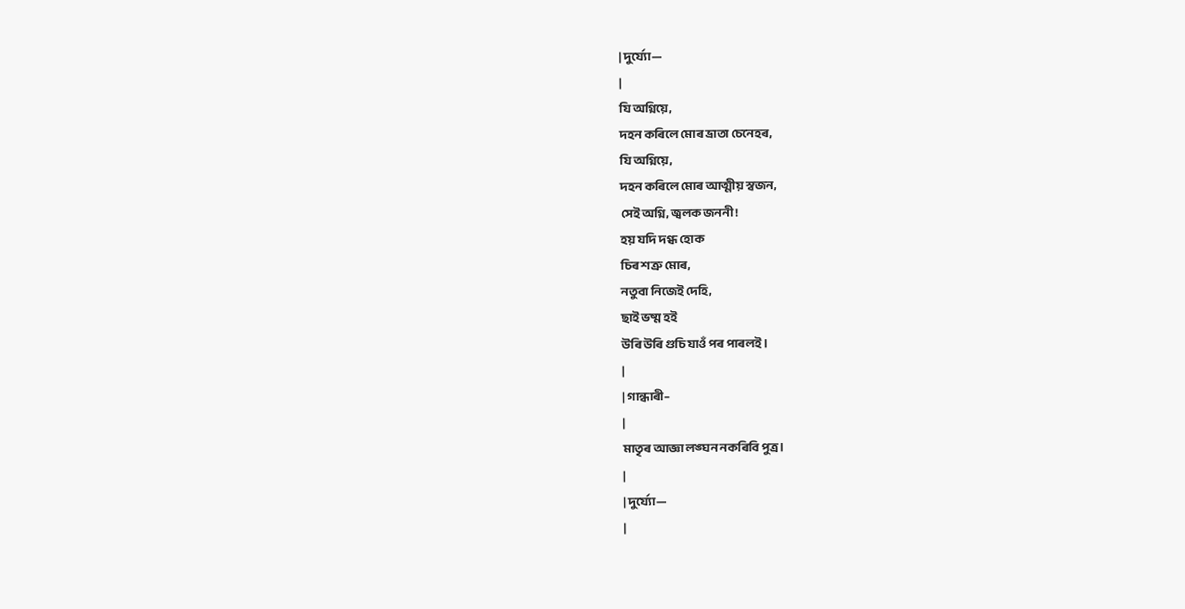| দুৰ্য্যো—
|
যি অগ্নিয়ে,
দহন কৰিলে মোৰ ভ্ৰাতা চেনেহৰ,
যি অগ্নিয়ে,
দহন কৰিলে মোৰ আত্মীয় স্বজন,
সেই অগ্নি, জ্বলক জননী!
হয় যদি দগ্ধ হোক
চিৰ শত্ৰু মোৰ,
নতুবা নিজেই দেহি,
ছাই ভষ্ম হই
উৰি উৰি গুচি যাওঁ পৰ পাৰলই।
|
| গান্ধাৰী–
|
মাতৃৰ আজ্ঞা লঙ্ঘন নকৰিবি পুত্ৰ।
|
| দুৰ্য্যো—
|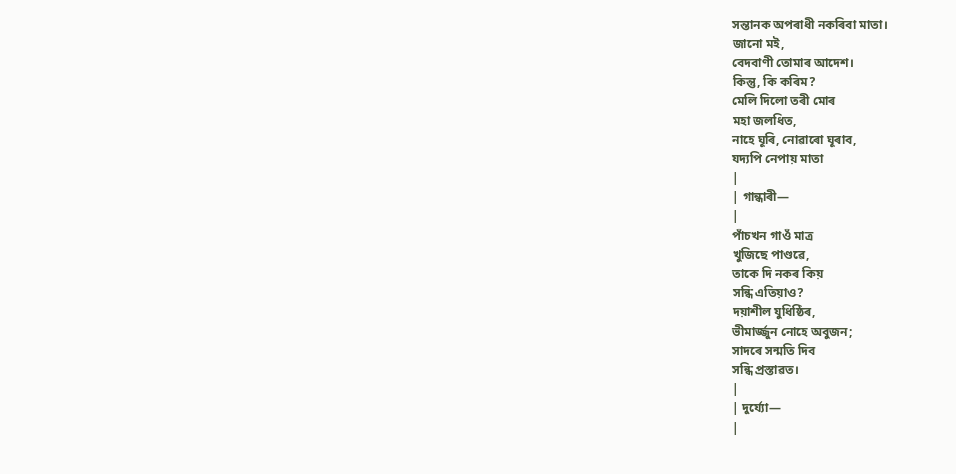সন্তানক অপৰাধী নকৰিবা মাতা।
জানো মই,
বেদবাণী তোমাৰ আদেশ।
কিন্তু, কি কৰিম?
মেলি দিলো তৰী মোৰ
মহা জলধিত,
নাহে ঘূৰি, নোৱাৰো ঘূৰাব,
যদ্যপি নেপায় মাতা
|
| গান্ধাৰী—
|
পাঁচখন গাওঁ মাত্ৰ
খুজিছে পাণ্ডৱে,
তাকে দি নকৰ কিয়
সন্ধি এতিয়াও?
দয়াশীল যুধিষ্ঠিৰ,
ভীমাৰ্জ্জুন নোহে অবুজন;
সাদৰে সন্মতি দিব
সন্ধি প্ৰস্তাৱত।
|
| দুৰ্য্যো—
|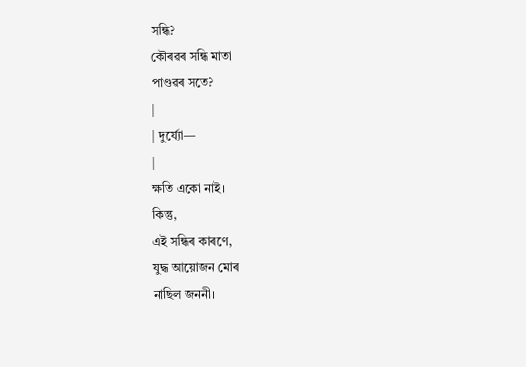সন্ধি?
কৌৰৱৰ সন্ধি মাতা
পাণ্ডৱৰ সতে?
|
| দুৰ্য্যো—
|
ক্ষতি একো নাই।
কিন্তু,
এই সন্ধিৰ কাৰণে,
যুদ্ধ আয়োজন মোৰ
নাছিল জননী।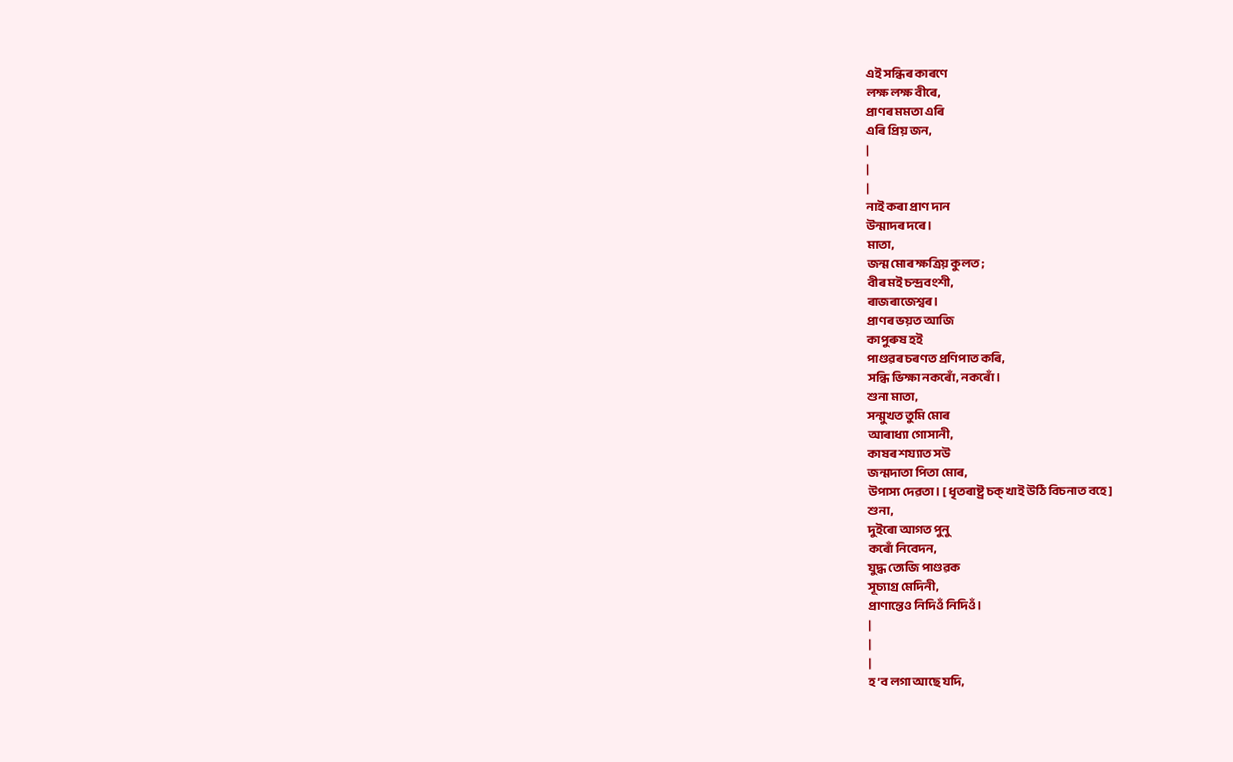এই সন্ধিৰ কাৰণে
লক্ষ লক্ষ বীৰে,
প্ৰাণৰ মমতা এৰি
এৰি প্ৰিয় জন,
|
|
|
নাই কৰা প্ৰাণ দান
উন্মাদৰ দৰে।
মাতা,
জন্ম মোৰ ক্ষত্ৰিয় কুলত;
বীৰ মই চন্দ্ৰবংশী,
ৰাজৰাজেশ্বৰ।
প্ৰাণৰ ভয়ত আজি
কাপুৰুষ হই
পাণ্ডৱৰ চৰণত প্ৰণিপাত কৰি,
সন্ধি ভিক্ষা নকৰোঁ, নকৰোঁ।
শুনা মাতা,
সন্মুখত তুমি মোৰ
আৰাধ্যা গোসানী,
কাষৰ শয্যাত সউ
জন্মদাতা পিতা মোৰ,
উপাস্য দেৱতা। [ ধৃতৰাষ্ট্ৰ চক্ খাই উঠি বিচনাত বহে]
শুনা,
দুইৰো আগত পুনু
কৰোঁ নিবেদন,
যুদ্ধ ত্যেজি পাণ্ডৱক
সূচ্যাগ্ৰ মেদিনী,
প্ৰাণান্তেও নিদিওঁ নিদিওঁ।
|
|
|
হ’ব লগা আছে যদি,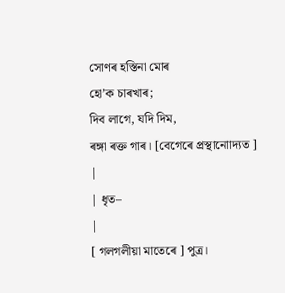সোণৰ হস্তিনা মোৰ
হো’ক চাৰখাৰ;
দিব লাগে, যদি দিম,
ৰঙ্গা ৰক্ত গাৰ। [বেগেৰে প্ৰস্থানোাদ্যত ]
|
| ধৃত–
|
[ গলগলীয়া মাতেৰে ] পুত্ৰ।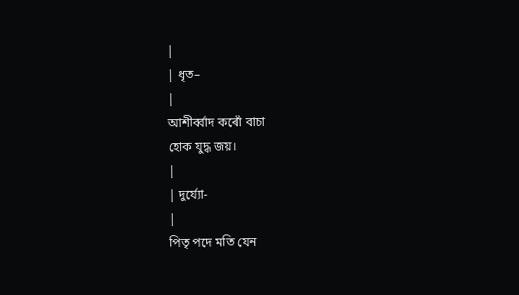|
| ধৃত–
|
আশীৰ্ব্বাদ কৰোঁ বাচা
হোক যুদ্ধ জয়।
|
| দুৰ্য্যো-
|
পিতৃ পদে মতি যেন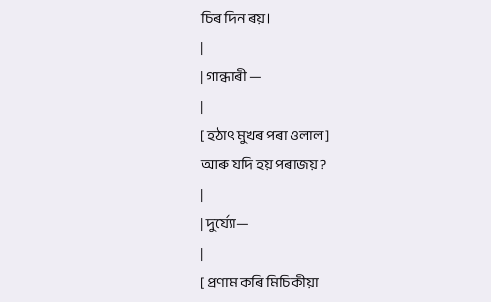চিৰ দিন ৰয়।
|
| গান্ধাৰী —
|
[ হঠাৎ মুখৰ পৰা ওলাল ]
আৰু যদি হয় পৰাজয়?
|
| দুৰ্য্যো—
|
[ প্ৰণাম কৰি মিচিকীয়া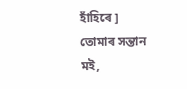হাঁহিৰে ]
তোমাৰ সন্তান মই,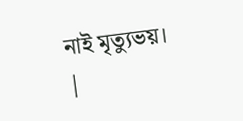নাই মৃত্যুভয়।
|